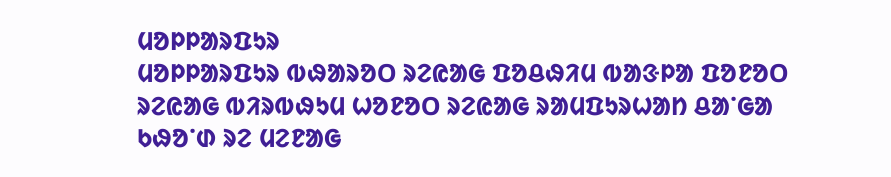ᱢᱚᱞᱞᱟᱨᱯᱩᱨ
ᱢᱚᱞᱞᱟᱨᱯᱩᱨ ᱵᱷᱟᱨᱚᱛ ᱨᱮᱭᱟᱜ ᱯᱚᱪᱷᱤᱢ ᱵᱟᱝᱞᱟ ᱯᱚᱱᱚᱛ ᱨᱮᱭᱟᱜ ᱵᱤᱨᱵᱷᱩᱢ ᱦᱚᱱᱚᱛ ᱨᱮᱭᱟᱜ ᱨᱟᱢᱯᱩᱨᱦᱟᱴ ᱪᱟᱸᱜᱟ ᱠᱷᱚᱸᱰ ᱨᱮ ᱢᱮᱱᱟᱜ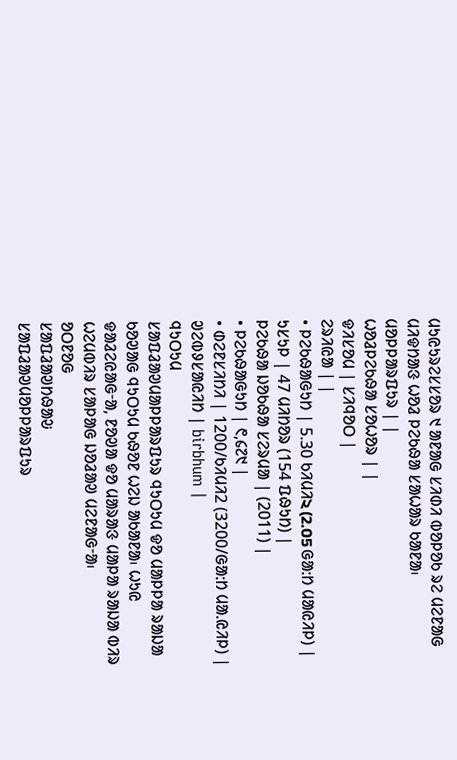ᱢᱩᱭᱩᱨᱮᱥᱥᱚᱨ ᱑ ᱟᱱᱟᱜ ᱥᱤᱰᱤ ᱵᱚᱞᱚᱠ ᱨᱮ ᱢᱮᱱᱟᱜ ᱢᱤᱫᱴᱟᱝ ᱦᱚᱲ ᱞᱮᱠᱷᱟ ᱥᱟᱦᱟᱨ ᱠᱟᱱᱟ᱾
ᱢᱚᱞᱞᱟᱨᱯᱩᱨ | |
ᱦᱚᱲᱞᱮᱠᱷᱟ ᱥᱚᱦᱚᱨ | |
ᱫᱤᱥᱚᱢ | ᱥᱤᱧᱚᱛ |
ᱮᱨᱤᱭᱟ | |
• ᱞᱮᱠᱷᱟᱜᱩᱴ | 5.30 ᱠᱤᱢᱤ২ (2.05 ᱜᱟᱺᱴ ᱢᱟᱭᱤᱞ) |
ᱩᱥᱩᱞ | 47 ᱢᱤᱴᱚᱨ (154 ᱯᱷᱩᱴ) |
ᱞᱮᱠᱷᱟ ᱡᱚᱠᱷᱟ ᱥᱮᱨᱢᱟ | (2011) |
• ᱞᱮᱠᱷᱟᱜᱩᱴ | ᱖,᱔᱗᱑ |
• ᱰᱮᱱᱥᱤᱴᱤ | 1200/ᱠᱤᱢᱤ2 (3200/ᱜᱟᱺᱴ ᱢᱟᱹᱭᱤᱞ) |
ᱣᱮᱵᱽᱥᱟᱭᱤᱴ | birbhum |
ᱧᱩᱛᱩᱢ
ᱥᱟᱯᱲᱟᱣᱢᱟᱞᱞᱟᱨᱯᱩᱨ ᱧᱩᱛᱩᱢ ᱫᱚ ᱢᱟᱞᱞᱟ ᱨᱟᱡᱟ ᱠᱚᱣᱟᱜ ᱧᱩᱛᱩᱢ ᱠᱷᱚᱱ ᱦᱮᱡ ᱟᱠᱟᱱᱟ᱾ ᱦᱩᱭ ᱫᱟᱲᱮᱭᱟᱜᱼᱟ, ᱱᱚᱣᱟ ᱫᱚ ᱢᱟᱨᱟᱝ ᱢᱟᱞᱟ ᱨᱟᱡᱟ ᱵᱤᱨ ᱦᱮᱢᱵᱤᱨ ᱥᱟᱞᱟᱜ ᱡᱚᱲᱟᱣ ᱢᱮᱱᱟᱜᱼᱟ᱾
ᱚᱛᱱᱚᱜ
ᱥᱟᱯᱲᱟᱣᱴᱷᱟᱶ
ᱥᱟᱯᱲᱟᱣᱢᱚᱞᱞᱟᱨᱯᱩᱨ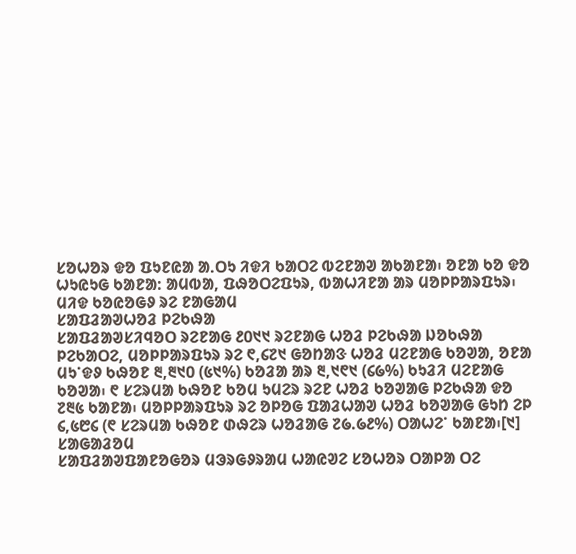ᱥᱚᱦᱚᱨ ᱫᱚ ᱯᱩᱱᱭᱟ ᱟᱹᱛᱩ ᱤᱫᱤ ᱠᱟᱛᱮ ᱵᱮᱱᱟᱣ ᱟᱠᱟᱱᱟ᱾ ᱚᱱᱟ ᱠᱚ ᱫᱚ ᱦᱩᱭᱩᱜ ᱠᱟᱱᱟ: ᱟᱢᱵᱟ, ᱯᱷᱚᱛᱮᱯᱩᱨ, ᱵᱟᱦᱤᱱᱟ ᱟᱨ ᱢᱚᱞᱞᱟᱨᱯᱩᱨ᱾
ᱢᱤᱫ ᱠᱚᱭᱚᱜᱽ ᱨᱮ ᱱᱟᱜᱟᱢ
ᱥᱟᱯᱲᱟᱣᱦᱚᱲ ᱞᱮᱠᱷᱟ
ᱥᱟᱯᱲᱟᱣᱥᱤᱧᱚᱛ ᱨᱮᱱᱟᱜ ᱒᱐᱑᱑ ᱨᱮᱱᱟᱜ ᱦᱚᱲ ᱞᱮᱠᱷᱟ ᱡᱚᱠᱷᱟ ᱞᱮᱠᱟᱛᱮ, ᱢᱚᱞᱞᱟᱨᱯᱩᱨ ᱨᱮ ᱖,᱔᱗᱑ ᱜᱚᱴᱟᱝ ᱦᱚᱲ ᱢᱮᱱᱟᱜ ᱠᱚᱣᱟ, ᱚᱱᱟ ᱢᱩᱸᱫᱽ ᱠᱷᱚᱱ ᱓,᱓᱑᱐ (᱕᱑%) ᱠᱚᱲᱟ ᱟᱨ ᱓,᱑᱖᱑ (᱔᱙%) ᱠᱩᱲᱤ ᱢᱮᱱᱟᱜ ᱠᱚᱣᱟ᱾ ᱖ ᱥᱮᱨᱢᱟ ᱠᱷᱚᱱ ᱠᱚᱢ ᱩᱢᱮᱨ ᱨᱮᱱ ᱦᱚᱲ ᱠᱚᱣᱟᱜ ᱞᱮᱠᱷᱟ ᱫᱚ ᱗᱓᱕ ᱠᱟᱱᱟ᱾ ᱢᱚᱞᱞᱟᱨᱯᱩᱨ ᱨᱮ ᱚᱞᱚᱜ ᱯᱟᱲᱦᱟᱣ ᱦᱚᱲ ᱠᱚᱣᱟᱜ ᱜᱩᱴ ᱮᱞ ᱔,᱕᱘᱔ (᱖ ᱥᱮᱨᱢᱟ ᱠᱷᱚᱱ ᱰᱷᱮᱨ ᱦᱚᱲᱟᱜ ᱗᱙.᱙᱒%) ᱛᱟᱦᱮᱸ ᱠᱟᱱᱟ᱾[᱑]
ᱥᱟᱜᱟᱲᱚᱢ
ᱥᱟᱯᱲᱟᱣᱯᱟᱱᱚᱜᱚᱨ ᱢᱳᱨᱜᱽᱨᱟᱢ ᱦᱟᱭᱣᱮ ᱥᱚᱦᱚᱨ ᱛᱟᱞᱟ ᱛᱮ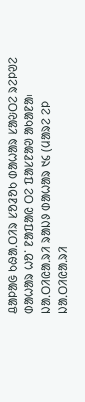ᱪᱟᱞᱟᱜ ᱠᱷᱟᱹᱛᱤᱨ ᱥᱚᱲᱚᱠ ᱰᱟᱦᱟᱨ ᱥᱟᱶᱛᱮ ᱨᱮᱞᱣᱮ ᱰᱟᱦᱟᱨ ᱦᱚᱸ ᱱᱟᱯᱟᱭ ᱛᱮ ᱯᱟᱥᱱᱟᱣ ᱟᱠᱟᱱᱟ᱾ ᱡᱟᱹᱛᱤᱭᱟᱹᱨᱤ ᱨᱟᱡᱽ ᱰᱟᱦᱟᱨ ᱑᱔ (ᱢᱟᱨᱮ ᱮᱞ ᱡᱟᱹᱛᱤᱭᱟᱹᱨᱤ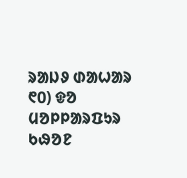ᱨᱟᱡᱽ ᱰᱟᱦᱟᱨ ᱖᱐) ᱫᱚ ᱢᱚᱞᱞᱟᱨᱯᱩᱨ ᱠᱷᱚᱱ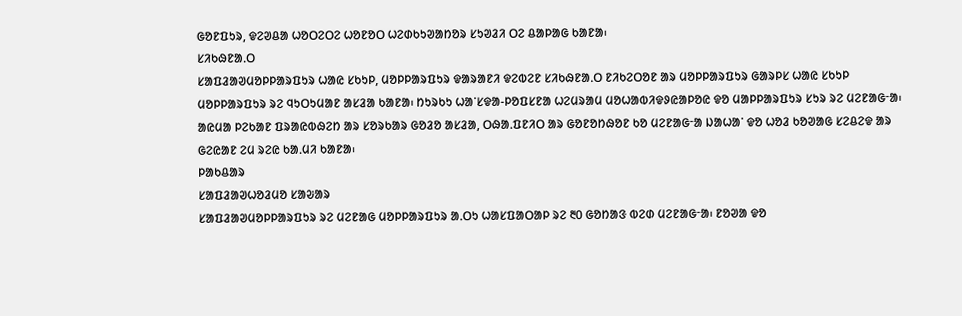ᱜᱚᱱᱯᱩᱨ, ᱫᱮᱣᱪᱟ ᱦᱚᱛᱮᱛᱮ ᱦᱚᱱᱚᱛ ᱦᱮᱰᱠᱩᱣᱟᱴᱚᱨ ᱥᱩᱣᱲᱤ ᱛᱮ ᱪᱟᱞᱟᱜ ᱠᱟᱱᱟ᱾
ᱥᱤᱠᱷᱱᱟᱹᱛ
ᱥᱟᱯᱲᱟᱣᱢᱚᱞᱞᱟᱨᱯᱩᱨ ᱦᱟᱭ ᱥᱠᱩᱞ, ᱢᱚᱞᱞᱟᱨᱯᱩᱨ ᱫᱟᱨᱟᱱᱤ ᱫᱮᱵᱮᱱ ᱥᱤᱠᱷᱱᱟᱹᱛ ᱱᱤᱠᱮᱛᱚᱱ ᱟᱨ ᱢᱚᱞᱞᱟᱨᱯᱩᱨ ᱜᱟᱨᱞᱥ ᱦᱟᱭ ᱥᱠᱩᱞ ᱢᱚᱞᱞᱟᱨᱯᱩᱨ ᱨᱮ ᱧᱩᱛᱩᱢᱟᱱ ᱟᱥᱲᱟ ᱠᱟᱱᱟ᱾ ᱴᱩᱨᱠᱩ ᱦᱟᱸᱥᱫᱟ-ᱞᱚᱯᱥᱱᱟ ᱦᱮᱢᱨᱟᱢ ᱢᱚᱦᱟᱵᱤᱫᱽᱭᱟᱞᱚᱭ ᱫᱚ ᱢᱟᱞᱞᱟᱨᱯᱩᱨ ᱥᱩᱨ ᱨᱮ ᱢᱮᱱᱟᱜᱼᱟ᱾
ᱟᱭᱢᱟ ᱞᱮᱠᱟᱱ ᱯᱨᱟᱭᱵᱷᱮᱴ ᱟᱨ ᱥᱚᱨᱠᱟᱨ ᱜᱚᱲᱚ ᱟᱥᱲᱟ, ᱛᱷᱟᱹᱯᱱᱤᱛ ᱟᱨ ᱜᱚᱱᱚᱴᱷᱚᱱ ᱠᱚ ᱢᱮᱱᱟᱜᱼᱟ ᱡᱟᱦᱟᱸ ᱫᱚ ᱦᱚᱲ ᱠᱚᱣᱟᱜ ᱥᱮᱪᱮᱫ ᱟᱨ ᱜᱮᱭᱟᱱ ᱮᱢ ᱨᱮᱭ ᱠᱟᱹᱢᱤ ᱠᱟᱱᱟ᱾
ᱞᱟᱠᱪᱟᱨ
ᱥᱟᱯᱲᱟᱣᱦᱚᱲᱢᱚ ᱥᱟᱶᱟᱨ
ᱥᱟᱯᱲᱟᱣᱢᱚᱞᱞᱟᱨᱯᱩᱨ ᱨᱮ ᱢᱮᱱᱟᱜ ᱢᱚᱞᱞᱟᱨᱯᱩᱨ ᱟᱹᱛᱩ ᱦᱟᱥᱯᱟᱛᱟᱞ ᱨᱮ ᱓᱐ ᱜᱚᱴᱟᱝ ᱵᱮᱰ ᱢᱮᱱᱟᱜᱼᱟ᱾ ᱱᱚᱣᱟ ᱫᱚ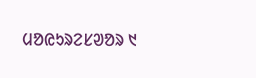ᱢᱚᱭᱩᱨᱮᱥᱣᱚᱨ ᱑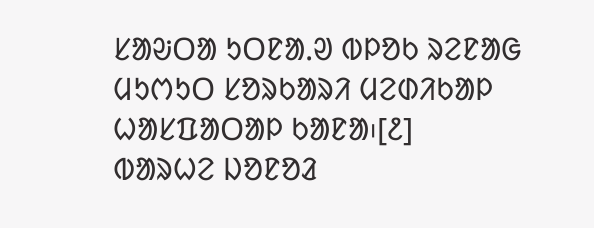ᱥᱟᱶᱛᱟ ᱩᱛᱱᱟᱹᱣ ᱵᱞᱚᱠ ᱨᱮᱱᱟᱜ ᱢᱩᱬᱩᱛ ᱥᱚᱨᱠᱟᱨᱤ ᱢᱮᱰᱤᱠᱟᱞ ᱦᱟᱥᱯᱟᱛᱟᱞ ᱠᱟᱱᱟ᱾[᱒]
ᱵᱟᱨᱦᱮ ᱡᱚᱱᱚᱲ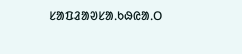ᱥᱟᱯᱲᱟᱣᱥᱟᱹᱠᱷᱭᱟᱹᱛ